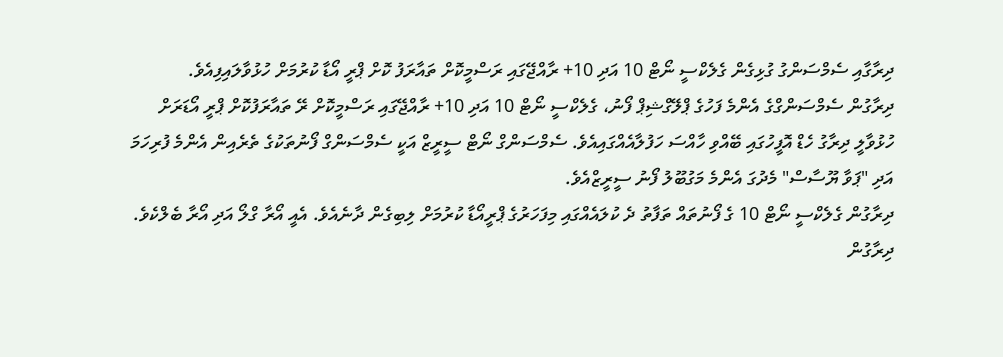ދިރާގާއި ސެމްސަންގު ގުޅިގެން ގެލެކްސީ ނޯޓް 10 އަދި 10+ ރާއްޖޭގައި ރަސްމީކޮށް ތައާރަފު ކޮށް ޕްރީ އޯޑާ ކުރުމަށް ހުޅުވާލައިފިއެވެ.
ދިރާގުން ސެމްސަންގްގެ އެންމެ ފަހުގެ ޕްލޭގްޝިޕް ފޯނު، ގެލެކްސީ ނޯޓް 10 އަދި 10+ ރާއްޖޭގައި ރަސްމީކޮށް ރޭ ތައާރަފުކޮށް ޕްރީ އޯޑަރަށް ހުޅުވާލީ ދިރާގު ހެޑް އޮފީހުގައި ބޭއްވި ހާއްސަ ހަފުލާއެއްގައިއެވެ. ސެމްސަންގް ނޯޓް ސީރީޒް އަކީ ސެމްސަންގް ފޯނުތަކުގެ ތެރެއިން އެންމެ ފުރިހަމަ އަދި "ޕަވާ ޔޫސާސް" މެދުގަ އެންމެ މަގުބޫލު ފޯނު ސީރީޒްއެވެ.
ދިރާގުން ގެލެކްސީ ނޯޓް 10 ގެ ފޯނުތައް ތަފާތު ދެ ކުލައެއްގައި މިފަހަރުގެ ޕްރީއޯޑާ ކުރުމަށް ލިބިގެން ދާނެއެވެ. އެއީ އޯރާ ގްލޯ އަދި އޯރާ ބެލްކެވެ.
ދިރާގުން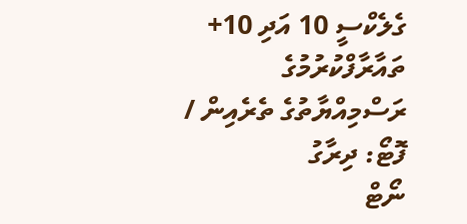ގެލެކްސީ 10 އަދި 10+ ތައާރާފްކުރުމުގެ ރަސްމިއްޔާތުގެ ތެރެއިން / ފޮޓޯ: ދިރާގު
ނޯޓް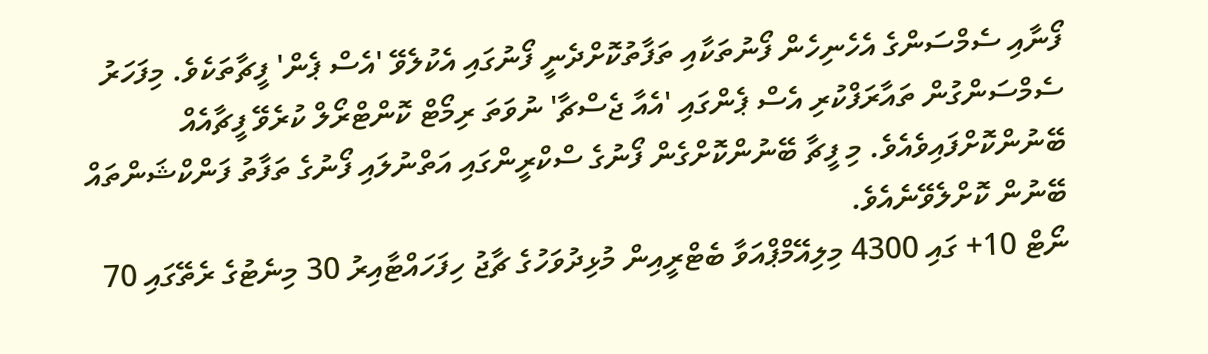ފޯނާއި ސެމްސަންގެ އެހެނިހެން ފޯނުތަކާއި ތަފާތުކޮށްދެނީ ފޯނުގައި އެކުލެވޭ 'އެސް ޕެން' ފީޗާތަކެވެ. މިފަހަރު ސެމްސަންގުން ތައާރަފްކުރި އެސް ޕެންގައި 'އެއާ ޖެސްޗާ' ނުވަތަ ރިމޯޓް ކޮންޓްރޯލް ކުރެވޭ ފީޗާއެއް ބޭނުންކޮށްފައިވެއެވެ. މި ފީޗާ ބޭނުންކޮށްގެން ފޯނުގެ ސްކްރީންގައި އަތްނުލައި ފޯނުގެ ތަފާތު ފަންކްޝަންތައް ބޭނުން ކޮށްލެވޭނެއެވެ.
ނޯޓް 10+ ގައި 4300 މިލިއޭމްޕްއަވާ ބެޓްރީއިން މުޅިދުވަހުގެ ޗާޖު ހިފަހައްޓާއިރު 30 މިނެޓުގެ ރެތޭގައި 70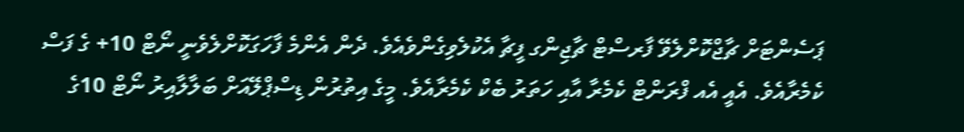ޕަސެންޓަށް ޗާޖްކޮށްލެވޭ ފާރސްޓް ޗާޖިންގ ފީޗާ އެކުލެވިގެންވެއެވެ. ދެން އެންމެ ފާހަގަކޮށްލެވެނީ ނޯޓް 10+ ގެ ފަސް ކެމެރާއެވެ. އެއީ އެއ ފްރަންޓް ކެމެރާ އާއި ހަތަރު ބެކް ކެމެރާއެވެ. މީގެ އިތުރުން ޑިސްޕްލޭއަށް ބަލާލާއިރު ނޯޓް 10ގެ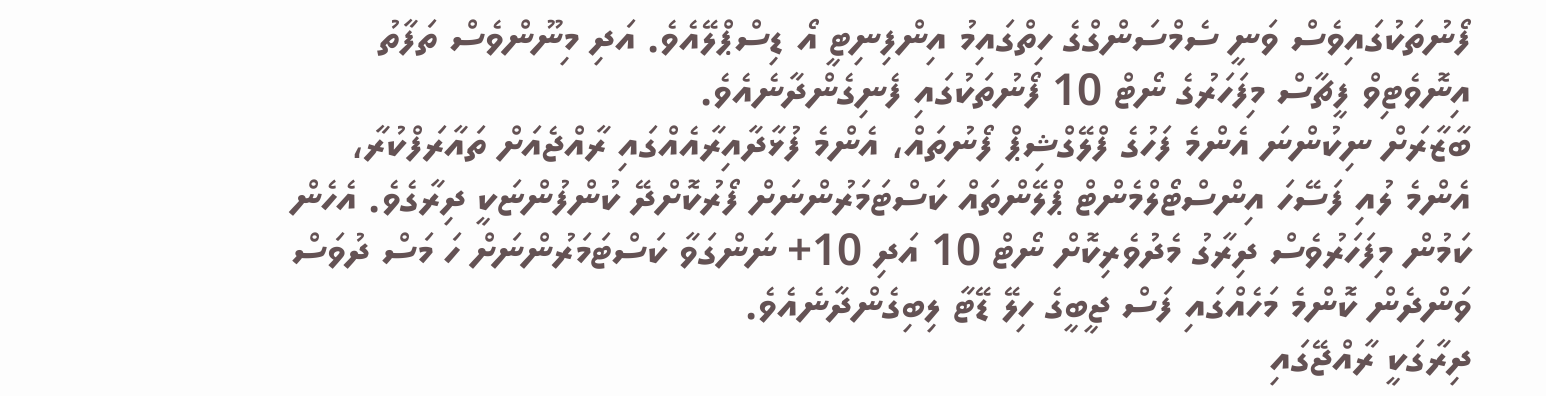ފޯނުތަކުގައިވެސް ވަނީ ސެމްސަންގްގެ ހިތްގައިމު އިންފިނިޓީ އޯ ޑިސްޕްލޭއެވެ. އަދި މިނޫންވެސް ތަފާތު އިނޮވެޓިވް ފީޗާސް މިފަހަރުގެ ނޯޓް 10 ފޯނުތަކުގައި ފެނިގެންދާނެއެވެ.
ބާޒާރަށް ނިކުންނަ އެންމެ ފަހުގެ ފްލޭގްޝިޕް ފޯނުތައް، އެންމެ ފުޅާދާއިރާއެއްގައި ރާއްޖެއަށް ތައާރަފްކުރާ، އެންމެ ލުއި ފަސޭހަ އިންސްޓޯލްމެންޓް ޕްލޭންތައް ކަސްޓަމަރުންނަށް ފޯރުކޮށްދޭ ކުންފުންޏަކީ ދިރާގެވެ. އެހެން ކަމުން މިފަހަރުވެސް ދިރާގު މެދުވެރިކޮށް ނޯޓް 10 އަދި 10+ ނަންގަވާ ކަސްޓަމަރުންނަށް ހަ މަސް ދުވަސް ވަންދެން ކޮންމެ މަހެއްގައި ފަސް ޖީބީގެ ހިލޭ ޑޭޓާ ލިބިގެންދާނެއެވެ.
ދިރާގަކީ ރާއްޖޭގައި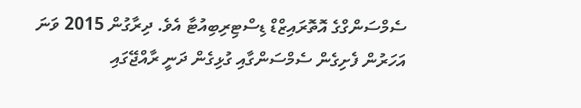ސެމްސަންގްގެ އޮތޮރައިޒްޑް ޑިސްޓިރިބިއުޓާ އެވެ. ދިރާގުން 2015 ވަނަ އަހަރުން ފެށިގެން ސެމްސަންގާއި ގުޅިގެން ދަނީ ރާއްޖޭގައި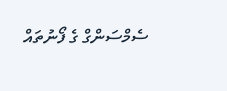ސެމްސަންގް ގެ ފޯނުތައް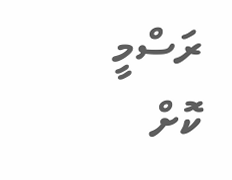ރަސްމީ ކޮށް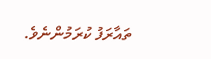ތައާރަފު ކުރަމުންނެވެ.